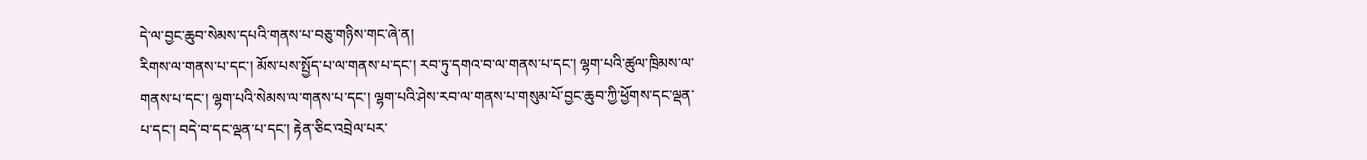དེ་ལ་བྱང་ཆུབ་སེམས་དཔའི་གནས་པ་བཅུ་གཉིས་གང་ཞེ་ན།
རིགས་ལ་གནས་པ་དང་། མོས་པས་སྤྱོད་པ་ལ་གནས་པ་དང་། རབ་ཏུ་དགའ་བ་ལ་གནས་པ་དང་། ལྷག་པའི་ཚུལ་ཁྲིམས་ལ་གནས་པ་དང་། ལྷག་པའི་སེམས་ལ་གནས་པ་དང་། ལྷག་པའི་ཤེས་རབ་ལ་གནས་པ་གསུམ་པོ་བྱང་ཆུབ་ཀྱི་ཕྱོགས་དང་ལྡན་པ་དང་། བདེ་བ་དང་ལྡན་པ་དང་། རྟེན་ཅིང་འབྲེལ་པར་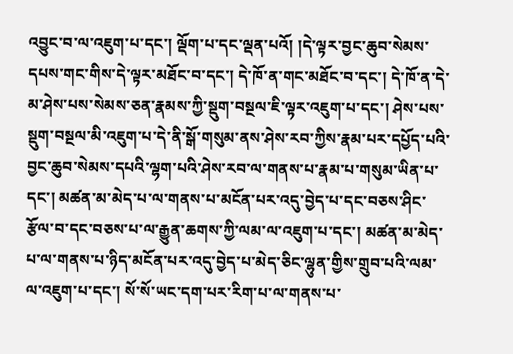འབྱུང་བ་ལ་འཇུག་པ་དང་། ལྡོག་པ་དང་ལྡན་པའོ། །དེ་ལྟར་བྱང་ཆུབ་སེམས་དཔས་གང་གིས་དེ་ལྟར་མཐོང་བ་དང་། དེ་ཁོ་ན་གང་མཐོང་བ་དང་། དེ་ཁོ་ན་དེ་མ་ཤེས་པས་སེམས་ཅན་རྣམས་ཀྱི་སྡུག་བསྔལ་ཇི་ལྟར་འཇུག་པ་དང་། ཤེས་པས་སྡུག་བསྔལ་མི་འཇུག་པ་དེ་ནི་སྒོ་གསུམ་ནས་ཤེས་རབ་ཀྱིས་རྣམ་པར་དཔྱོད་པའི་བྱང་ཆུབ་སེམས་དཔའི་ལྷག་པའི་ཤེས་རབ་ལ་གནས་པ་རྣམ་པ་གསུམ་ཡིན་པ་དང་། མཚན་མ་མེད་པ་ལ་གནས་པ་མངོན་པར་འདུ་བྱེད་པ་དང་བཅས་ཤིང་རྩོལ་བ་དང་བཅས་པ་ལ་རྒྱུན་ཆགས་ཀྱི་ལམ་ལ་འཇུག་པ་དང་། མཚན་མ་མེད་པ་ལ་གནས་པ་ཉིད་མངོན་པར་འདུ་བྱེད་པ་མེད་ཅིང་ལྷུན་གྱིས་གྲུབ་པའི་ལམ་ལ་འཇུག་པ་དང་། སོ་སོ་ཡང་དག་པར་རིག་པ་ལ་གནས་པ་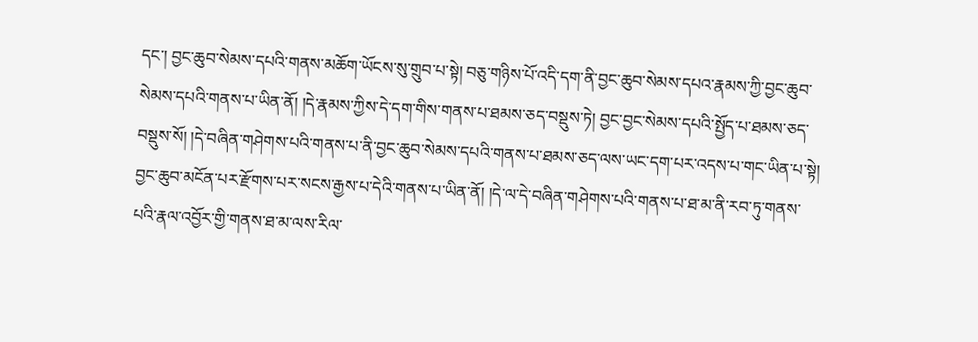དང་། བྱང་ཆུབ་སེམས་དཔའི་གནས་མཆོག་ཡོངས་སུ་གྲུབ་པ་སྟེ། བཅུ་གཉིས་པོ་འདི་དག་ནི་བྱང་ཆུབ་སེམས་དཔའ་རྣམས་ཀྱི་བྱང་ཆུབ་སེམས་དཔའི་གནས་པ་ཡིན་ནོ། །དེ་རྣམས་ཀྱིས་དེ་དག་གིས་གནས་པ་ཐམས་ཅད་བསྡུས་ཏེ། བྱང་བྱང་སེམས་དཔའི་སྤྱོད་པ་ཐམས་ཅད་བསྡུས་སོ། །དེ་བཞིན་གཤེགས་པའི་གནས་པ་ནི་བྱང་ཆུབ་སེམས་དཔའི་གནས་པ་ཐམས་ཅད་ལས་ཡང་དག་པར་འདས་པ་གང་ཡིན་པ་སྟེ། བྱང་ཆུབ་མངོན་པར་རྫོགས་པར་སངས་རྒྱས་པ་དེའི་གནས་པ་ཡིན་ནོ། །དེ་ལ་དེ་བཞིན་གཤེགས་པའི་གནས་པ་ཐ་མ་ནི་རབ་ཏུ་གནས་པའི་རྣལ་འབྱོར་གྱི་གནས་ཐ་མ་ལས་རིལ་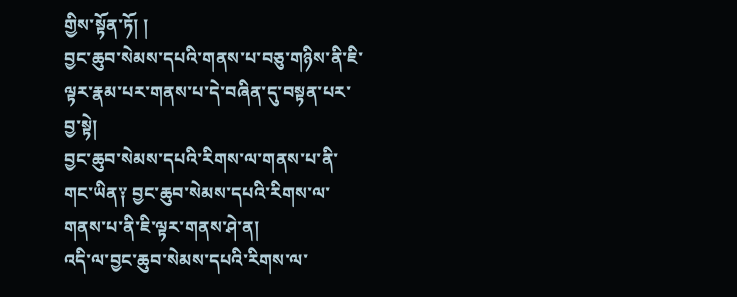གྱིས་སྟོན་ཏོ། །
བྱང་ཆུབ་སེམས་དཔའི་གནས་པ་བཅུ་གཉིས་ནི་ཇི་ལྟར་རྣམ་པར་གནས་པ་དེ་བཞིན་དུ་བསྟན་པར་བྱ་སྟེ།
བྱང་ཆུབ་སེམས་དཔའི་རིགས་ལ་གནས་པ་ནི་གང་ཡིན༑ བྱང་ཆུབ་སེམས་དཔའི་རིགས་ལ་གནས་པ་ནི་ཇི་ལྟར་གནས་ཤེ་ན།
འདི་ལ་བྱང་ཆུབ་སེམས་དཔའི་རིགས་ལ་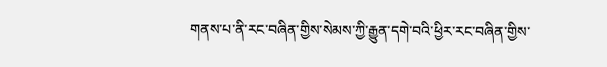གནས་པ་ནི་རང་བཞིན་གྱིས་སེམས་ཀྱི་རྒྱུན་དགེ་བའི་ཕྱིར་རང་བཞིན་གྱིས་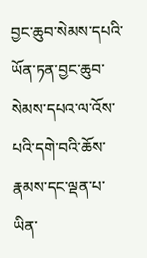བྱང་ཆུབ་སེམས་དཔའི་ཡོན་ཏན་བྱང་ཆུབ་སེམས་དཔའ་ལ་འོས་པའི་དགེ་བའི་ཆོས་རྣམས་དང་ལྡན་པ་ཡིན་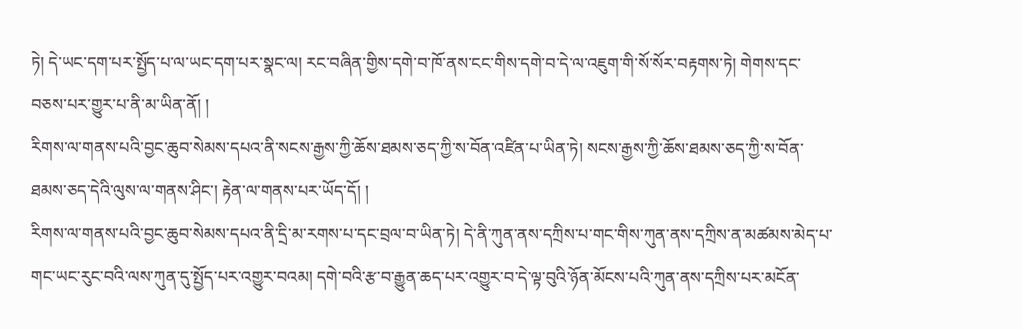ཏེ། དེ་ཡང་དག་པར་སྤྱོད་པ་ལ་ཡང་དག་པར་སྣང་ལ། རང་བཞིན་གྱིས་དགེ་བ་ཁོ་ནས་ངང་གིས་དགེ་བ་དེ་ལ་འཇུག་གི་སོ་སོར་བརྟགས་ཏེ། གེགས་དང་བཅས་པར་གྱུར་པ་ནི་མ་ཡིན་ནོ། །
རིགས་ལ་གནས་པའི་བྱང་ཆུབ་སེམས་དཔའ་ནི་སངས་རྒྱས་ཀྱི་ཆོས་ཐམས་ཅད་ཀྱི་ས་བོན་འཛིན་པ་ཡིན་ཏེ། སངས་རྒྱས་ཀྱི་ཆོས་ཐམས་ཅད་ཀྱི་ས་བོན་ཐམས་ཅད་དེའི་ལུས་ལ་གནས་ཤིང་། རྟེན་ལ་གནས་པར་ཡོད་དོ། །
རིགས་ལ་གནས་པའི་བྱང་ཆུབ་སེམས་དཔའ་ནི་དྲི་མ་རགས་པ་དང་བྲལ་བ་ཡིན་ཏེ། དེ་ནི་ཀུན་ནས་དཀྲིས་པ་གང་གིས་ཀུན་ནས་དཀྲིས་ན་མཚམས་མེད་པ་གང་ཡང་རུང་བའི་ལས་ཀུན་དུ་སྤྱོད་པར་འགྱུར་བའམ། དགེ་བའི་རྩ་བ་རྒྱུན་ཆད་པར་འགྱུར་བ་དེ་ལྟ་བུའི་ཉོན་མོངས་པའི་ཀུན་ནས་དཀྲིས་པར་མངོན་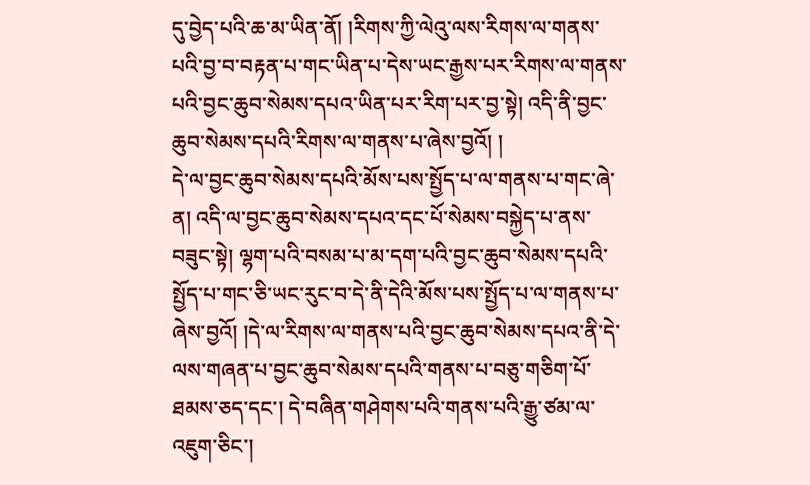དུ་བྱེད་པའི་ཆ་མ་ཡིན་ནོ། །རིགས་ཀྱི་ལེའུ་ལས་རིགས་ལ་གནས་པའི་བྱ་བ་བརྟན་པ་གང་ཡིན་པ་དེས་ཡང་རྒྱས་པར་རིགས་ལ་གནས་པའི་བྱང་ཆུབ་སེམས་དཔའ་ཡིན་པར་རིག་པར་བྱ་སྟེ། འདི་ནི་བྱང་ཆུབ་སེམས་དཔའི་རིགས་ལ་གནས་པ་ཞེས་བྱའོ། །
དེ་ལ་བྱང་ཆུབ་སེམས་དཔའི་མོས་པས་སྤྱོད་པ་ལ་གནས་པ་གང་ཞེ་ན། འདི་ལ་བྱང་ཆུབ་སེམས་དཔའ་དང་པོ་སེམས་བསྐྱེད་པ་ནས་བཟུང་སྟེ། ལྷག་པའི་བསམ་པ་མ་དག་པའི་བྱང་ཆུབ་སེམས་དཔའི་སྤྱོད་པ་གང་ཅི་ཡང་རུང་བ་དེ་ནི་དེའི་མོས་པས་སྤྱོད་པ་ལ་གནས་པ་ཞེས་བྱའོ། །དེ་ལ་རིགས་ལ་གནས་པའི་བྱང་ཆུབ་སེམས་དཔའ་ནི་དེ་ལས་གཞན་པ་བྱང་ཆུབ་སེམས་དཔའི་གནས་པ་བཅུ་གཅིག་པོ་ཐམས་ཅད་དང་། དེ་བཞིན་གཤེགས་པའི་གནས་པའི་རྒྱུ་ཙམ་ལ་འཇུག་ཅིང་།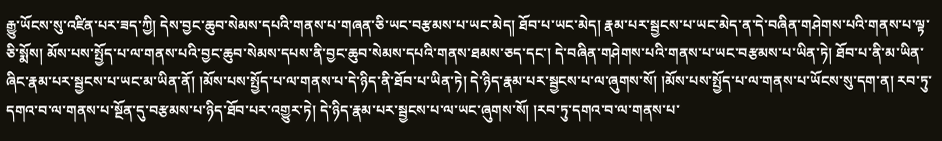རྒྱུ་ཡོངས་སུ་འཛིན་པར་ཟད་ཀྱི། དེས་བྱང་ཆུབ་སེམས་དཔའི་གནས་པ་གཞན་ཅི་ཡང་བརྩམས་པ་ཡང་མེད། ཐོབ་པ་ཡང་མེད། རྣམ་པར་སྦྱངས་པ་ཡང་མེད་ན་དེ་བཞིན་གཤེགས་པའི་གནས་པ་ལྟ་ཅི་སྨོས། མོས་པས་སྤྱོད་པ་ལ་གནས་པའི་བྱང་ཆུབ་སེམས་དཔས་ནི་བྱང་ཆུབ་སེམས་དཔའི་གནས་ཐམས་ཅད་དང་། དེ་བཞིན་གཤེགས་པའི་གནས་པ་ཡང་བརྩམས་པ་ཡིན་ཏེ། ཐོབ་པ་ནི་མ་ཡིན་ཞིང་རྣམ་པར་སྦྱངས་པ་ཡང་མ་ཡིན་ནོ། །མོས་པས་སྤྱོད་པ་ལ་གནས་པ་དེ་ཉིད་ནི་ཐོབ་པ་ཡིན་ཏེ། དེ་ཉིད་རྣམ་པར་སྦྱངས་པ་ལ་ཞུགས་སོ། །མོས་པས་སྤྱོད་པ་ལ་གནས་པ་ཡོངས་སུ་དག་ན། རབ་ཏུ་དགའ་བ་ལ་གནས་པ་སྔོན་དུ་བརྩམས་པ་ཉིད་ཐོབ་པར་འགྱུར་ཏེ། དེ་ཉིད་རྣམ་པར་སྦྱངས་པ་ལ་ཡང་ཞུགས་སོ། །རབ་ཏུ་དགའ་བ་ལ་གནས་པ་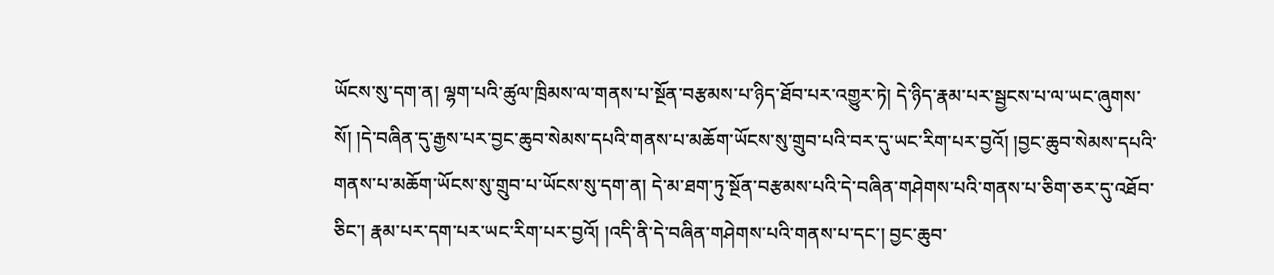ཡོངས་སུ་དག་ན། ལྷག་པའི་ཚུལ་ཁྲིམས་ལ་གནས་པ་སྔོན་བརྩམས་པ་ཉིད་ཐོབ་པར་འགྱུར་ཏེ། དེ་ཉིད་རྣམ་པར་སྦྱངས་པ་ལ་ཡང་ཞུགས་སོ། །དེ་བཞིན་དུ་རྒྱས་པར་བྱང་ཆུབ་སེམས་དཔའི་གནས་པ་མཆོག་ཡོངས་སུ་གྲུབ་པའི་བར་དུ་ཡང་རིག་པར་བྱའོ། །བྱང་ཆུབ་སེམས་དཔའི་གནས་པ་མཆོག་ཡོངས་སུ་གྲུབ་པ་ཡོངས་སུ་དག་ན། དེ་མ་ཐག་ཏུ་སྔོན་བརྩམས་པའི་དེ་བཞིན་གཤེགས་པའི་གནས་པ་ཅིག་ཅར་དུ་འཐོབ་ཅིང་། རྣམ་པར་དག་པར་ཡང་རིག་པར་བྱའོ། །འདི་ནི་དེ་བཞིན་གཤེགས་པའི་གནས་པ་དང་། བྱང་ཆུབ་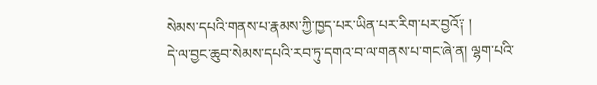སེམས་དཔའི་གནས་པ་རྣམས་ཀྱི་ཁྱད་པར་ཡིན་པར་རིག་པར་བྱའོ༑ །
དེ་ལ་བྱང་ཆུབ་སེམས་དཔའི་རབ་ཏུ་དགའ་བ་ལ་གནས་པ་གང་ཞེ་ན། ལྷག་པའི་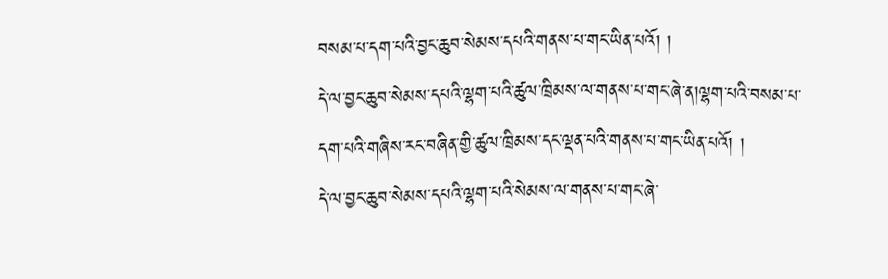བསམ་པ་དག་པའི་བྱང་ཆུབ་སེམས་དཔའི་གནས་པ་གང་ཡིན་པའོ། །
དེ་ལ་བྱང་ཆུབ་སེམས་དཔའི་ལྷག་པའི་ཚུལ་ཁྲིམས་ལ་གནས་པ་གང་ཞེ་ན།ལྷག་པའི་བསམ་པ་དག་པའི་གཞིས་རང་བཞིན་གྱི་ཚུལ་ཁྲིམས་དང་ལྡན་པའི་གནས་པ་གང་ཡིན་པའོ། །
དེ་ལ་བྱང་ཆུབ་སེམས་དཔའི་ལྷག་པའི་སེམས་ལ་གནས་པ་གང་ཞེ་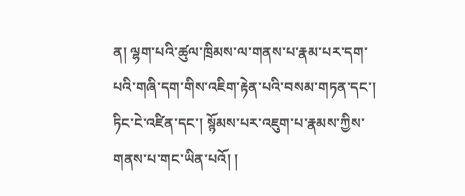ན། ལྷག་པའི་ཚུལ་ཁྲིམས་ལ་གནས་པ་རྣམ་པར་དག་པའི་གཞི་དག་གིས་འཇིག་རྟེན་པའི་བསམ་གཏན་དང་། ཏིང་ངེ་འཛིན་དང་། སྙོམས་པར་འཇུག་པ་རྣམས་ཀྱིས་གནས་པ་གང་ཡིན་པའོ། །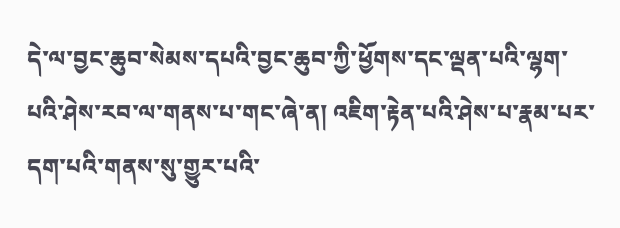དེ་ལ་བྱང་ཆུབ་སེམས་དཔའི་བྱང་ཆུབ་ཀྱི་ཕྱོགས་དང་ལྡན་པའི་ལྷག་པའི་ཤེས་རབ་ལ་གནས་པ་གང་ཞེ་ན། འཇིག་རྟེན་པའི་ཤེས་པ་རྣམ་པར་དག་པའི་གནས་སུ་གྱུར་པའི་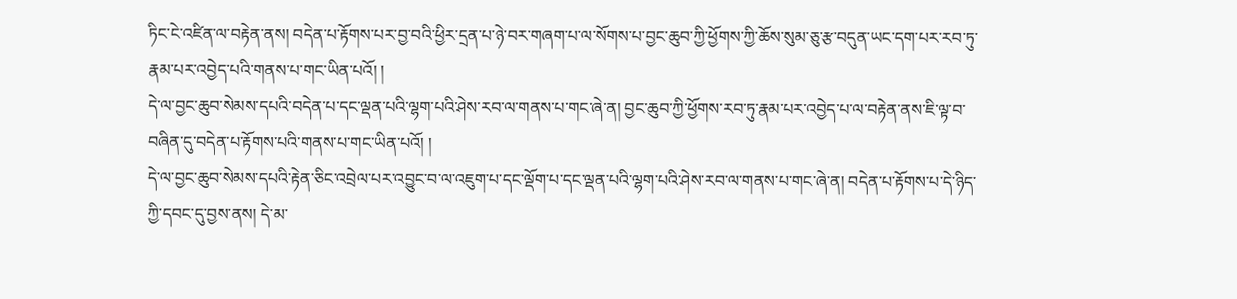ཏིང་ངེ་འཛིན་ལ་བརྟེན་ནས། བདེན་པ་རྟོགས་པར་བྱ་བའི་ཕྱིར་དྲན་པ་ཉེ་བར་གཞག་པ་ལ་སོགས་པ་བྱང་ཆུབ་ཀྱི་ཕྱོགས་ཀྱི་ཆོས་སུམ་ཅུ་རྩ་བདུན་ཡང་དག་པར་རབ་ཏུ་རྣམ་པར་འབྱེད་པའི་གནས་པ་གང་ཡིན་པའོ། །
དེ་ལ་བྱང་ཆུབ་སེམས་དཔའི་བདེན་པ་དང་ལྡན་པའི་ལྷག་པའི་ཤེས་རབ་ལ་གནས་པ་གང་ཞེ་ན། བྱང་ཆུབ་ཀྱི་ཕྱོགས་རབ་ཏུ་རྣམ་པར་འབྱེད་པ་ལ་བརྟེན་ནས་ཇི་ལྟ་བ་བཞིན་དུ་བདེན་པ་རྟོགས་པའི་གནས་པ་གང་ཡིན་པའོ། །
དེ་ལ་བྱང་ཆུབ་སེམས་དཔའི་རྟེན་ཅིང་འབྲེལ་པར་འབྱུང་བ་ལ་འཇུག་པ་དང་ལྡོག་པ་དང་ལྡན་པའི་ལྷག་པའི་ཤེས་རབ་ལ་གནས་པ་གང་ཞེ་ན། བདེན་པ་རྟོགས་པ་དེ་ཉིད་ཀྱི་དབང་དུ་བྱས་ནས། དེ་མ་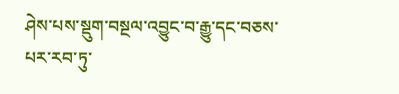ཤེས་པས་སྡུག་བསྔལ་འབྱུང་བ་རྒྱུ་དང་བཅས་པར་རབ་ཏུ་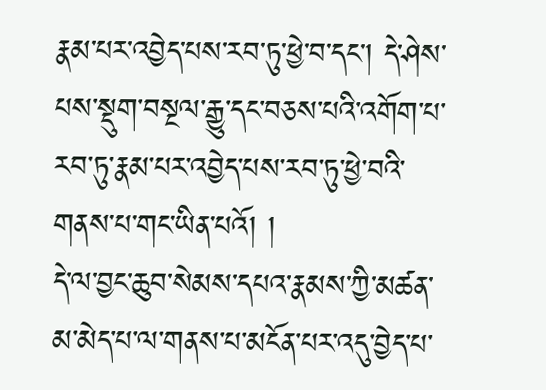རྣམ་པར་འབྱེད་པས་རབ་ཏུ་ཕྱེ་བ་དང་། དེ་ཤེས་པས་སྡུག་བསྔལ་རྒྱུ་དང་བཅས་པའི་འགོག་པ་རབ་ཏུ་རྣམ་པར་འབྱེད་པས་རབ་ཏུ་ཕྱེ་བའི་གནས་པ་གང་ཡིན་པའོ། །
དེ་ལ་བྱང་ཆུབ་སེམས་དཔའ་རྣམས་ཀྱི་མཚན་མ་མེད་པ་ལ་གནས་པ་མངོན་པར་འདུ་བྱེད་པ་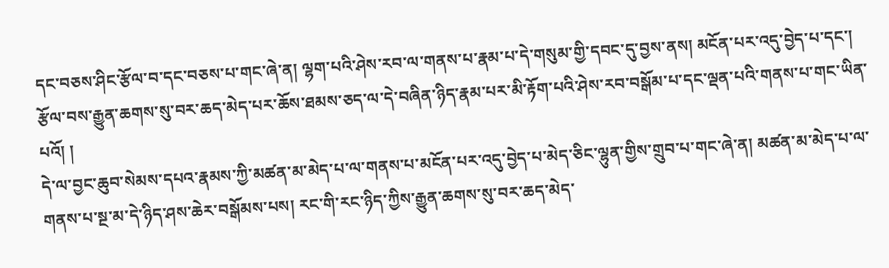དང་བཅས་ཤིང་རྩོལ་བ་དང་བཅས་པ་གང་ཞེ་ན། ལྷག་པའི་ཤེས་རབ་ལ་གནས་པ་རྣམ་པ་དེ་གསུམ་གྱི་དབང་དུ་བྱས་ནས། མངོན་པར་འདུ་བྱེད་པ་དང་། རྩོལ་བས་རྒྱུན་ཆགས་སུ་བར་ཆད་མེད་པར་ཆོས་ཐམས་ཅད་ལ་དེ་བཞིན་ཉིད་རྣམ་པར་མི་རྟོག་པའི་ཤེས་རབ་བསྒོམ་པ་དང་ལྡན་པའི་གནས་པ་གང་ཡིན་པའོ། །
དེ་ལ་བྱང་ཆུབ་སེམས་དཔའ་རྣམས་ཀྱི་མཚན་མ་མེད་པ་ལ་གནས་པ་མངོན་པར་འདུ་བྱེད་པ་མེད་ཅིང་ལྷུན་གྱིས་གྲུབ་པ་གང་ཞེ་ན། མཚན་མ་མེད་པ་ལ་གནས་པ་སྔ་མ་དེ་ཉིད་ཤས་ཆེར་བསྒོམས་པས། རང་གི་རང་ཉིད་ཀྱིས་རྒྱུན་ཆགས་སུ་བར་ཆད་མེད་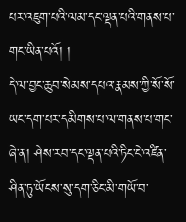པར་འཇུག་པའི་ལམ་དང་ལྡན་པའི་གནས་པ་གང་ཡིན་པའོ། །
དེ་ལ་བྱང་ཆུབ་སེམས་དཔའ་རྣམས་ཀྱི་སོ་སོ་ཡང་དག་པར་དམིགས་པ་ལ་གནས་པ་གང་ཞེ་ན། ཤེས་རབ་དང་ལྡན་པའི་ཏིང་ངེ་འཛིན་ཤིན་ཏུ་ཡོངས་སུ་དག་ཅིང་མི་གཡོ་བ་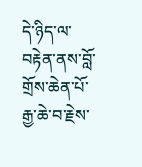དེ་ཉིད་ལ་བརྟེན་ནས་བློ་གྲོས་ཆེན་པོ་རྒྱ་ཆེ་བ་རྗེས་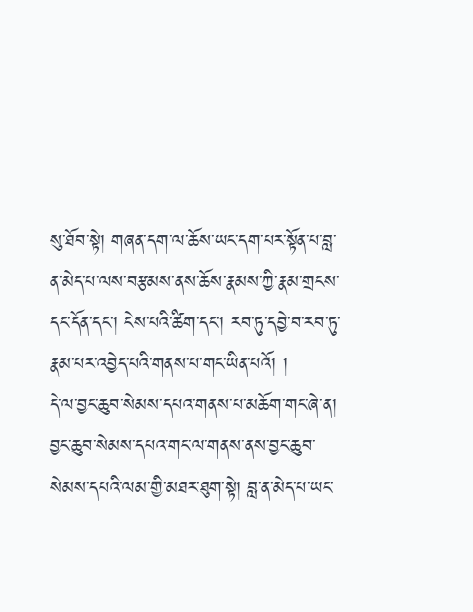སུ་ཐོབ་སྟེ། གཞན་དག་ལ་ཆོས་ཡང་དག་པར་སྟོན་པ་བླ་ན་མེད་པ་ལས་བརྩམས་ནས་ཆོས་རྣམས་ཀྱི་རྣམ་གྲངས་དང་དོན་དང་། ངེས་པའི་ཚིག་དང་། རབ་ཏུ་དབྱེ་བ་རབ་ཏུ་རྣམ་པར་འབྱེད་པའི་གནས་པ་གང་ཡིན་པའོ། །
དེ་ལ་བྱང་ཆུབ་སེམས་དཔའ་གནས་པ་མཆོག་གང་ཞེ་ན། བྱང་ཆུབ་སེམས་དཔའ་གང་ལ་གནས་ནས་བྱང་ཆུབ་སེམས་དཔའི་ལམ་གྱི་མཐར་ཐུག་སྟེ། བླ་ན་མེད་པ་ཡང་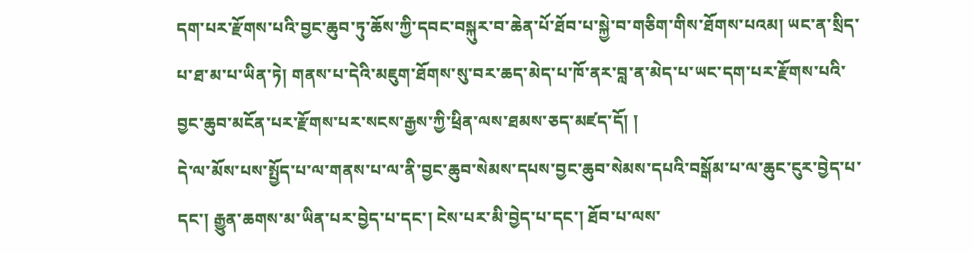དག་པར་རྫོགས་པའི་བྱང་ཆུབ་ཏུ་ཆོས་ཀྱི་དབང་བསྐུར་བ་ཆེན་པོ་ཐོབ་པ་སྐྱེ་བ་གཅིག་གིས་ཐོགས་པའམ། ཡང་ན་སྲིད་པ་ཐ་མ་པ་ཡིན་ཏེ། གནས་པ་དེའི་མཇུག་ཐོགས་སུ་བར་ཆད་མེད་པ་ཁོ་ནར་བླ་ན་མེད་པ་ཡང་དག་པར་རྫོགས་པའི་བྱང་ཆུབ་མངོན་པར་རྫོགས་པར་སངས་རྒྱས་ཀྱི་ཕྲིན་ལས་ཐམས་ཅད་མཛད་དོ། །
དེ་ལ་མོས་པས་སྤྱོད་པ་ལ་གནས་པ་ལ་ནི་བྱང་ཆུབ་སེམས་དཔས་བྱང་ཆུབ་སེམས་དཔའི་བསྒོམ་པ་ལ་ཆུང་ངུར་བྱེད་པ་དང་། རྒྱུན་ཆགས་མ་ཡིན་པར་བྱེད་པ་དང་། ངེས་པར་མི་བྱེད་པ་དང་། ཐོབ་པ་ལས་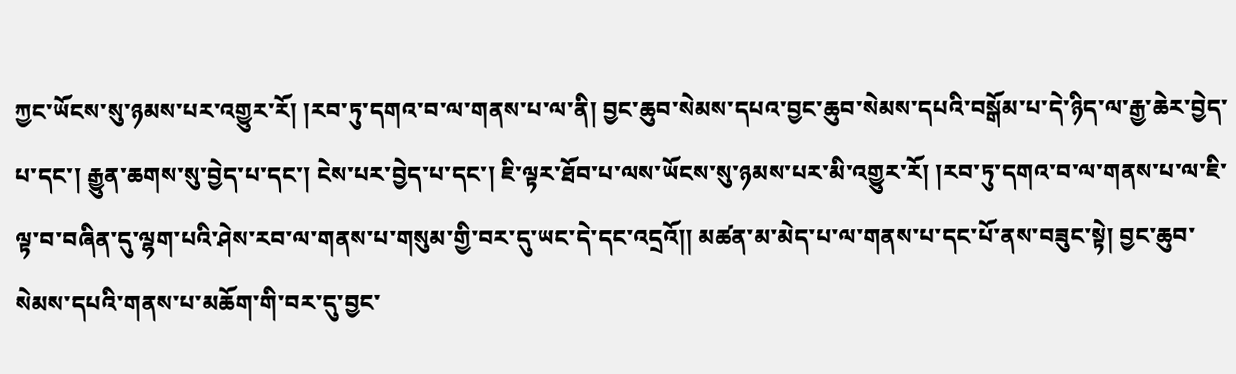ཀྱང་ཡོངས་སུ་ཉམས་པར་འགྱུར་རོ། །རབ་ཏུ་དགའ་བ་ལ་གནས་པ་ལ་ནི། བྱང་ཆུབ་སེམས་དཔའ་བྱང་ཆུབ་སེམས་དཔའི་བསྒོམ་པ་དེ་ཉིད་ལ་རྒྱ་ཆེར་བྱེད་པ་དང་། རྒྱུན་ཆགས་སུ་བྱེད་པ་དང་། ངེས་པར་བྱེད་པ་དང་། ཇི་ལྟར་ཐོབ་པ་ལས་ཡོངས་སུ་ཉམས་པར་མི་འགྱུར་རོ། །རབ་ཏུ་དགའ་བ་ལ་གནས་པ་ལ་ཇི་ལྟ་བ་བཞིན་དུ་ལྷག་པའི་ཤེས་རབ་ལ་གནས་པ་གསུམ་གྱི་བར་དུ་ཡང་དེ་དང་འདྲའོ།། མཚན་མ་མེད་པ་ལ་གནས་པ་དང་པོ་ནས་བཟུང་སྟེ། བྱང་ཆུབ་སེམས་དཔའི་གནས་པ་མཆོག་གི་བར་དུ་བྱང་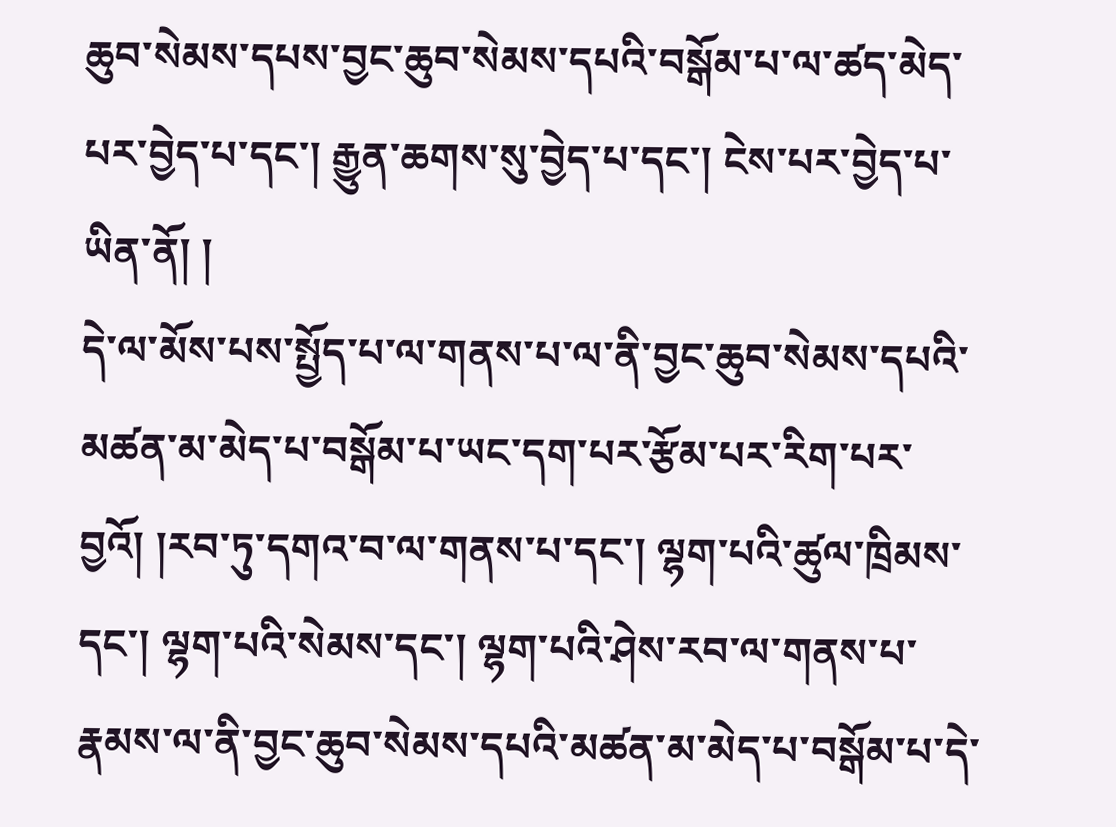ཆུབ་སེམས་དཔས་བྱང་ཆུབ་སེམས་དཔའི་བསྒོམ་པ་ལ་ཚད་མེད་པར་བྱེད་པ་དང་། རྒྱུན་ཆགས་སུ་བྱེད་པ་དང་། ངེས་པར་བྱེད་པ་ཡིན་ནོ། །
དེ་ལ་མོས་པས་སྤྱོད་པ་ལ་གནས་པ་ལ་ནི་བྱང་ཆུབ་སེམས་དཔའི་མཚན་མ་མེད་པ་བསྒོམ་པ་ཡང་དག་པར་རྩོམ་པར་རིག་པར་བྱའོ། །རབ་ཏུ་དགའ་བ་ལ་གནས་པ་དང་། ལྷག་པའི་ཚུལ་ཁྲིམས་དང་། ལྷག་པའི་སེམས་དང་། ལྷག་པའི་ཤེས་རབ་ལ་གནས་པ་རྣམས་ལ་ནི་བྱང་ཆུབ་སེམས་དཔའི་མཚན་མ་མེད་པ་བསྒོམ་པ་དེ་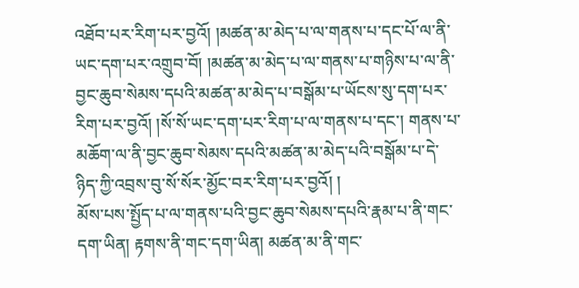འཐོབ་པར་རིག་པར་བྱའོ། །མཚན་མ་མེད་པ་ལ་གནས་པ་དང་པོ་ལ་ནི་ཡང་དག་པར་འགྲུབ་བོ། །མཚན་མ་མེད་པ་ལ་གནས་པ་གཉིས་པ་ལ་ནི་བྱང་ཆུབ་སེམས་དཔའི་མཚན་མ་མེད་པ་བསྒོམ་པ་ཡོངས་སུ་དག་པར་རིག་པར་བྱའོ། །སོ་སོ་ཡང་དག་པར་རིག་པ་ལ་གནས་པ་དང་། གནས་པ་མཆོག་ལ་ནི་བྱང་ཆུབ་སེམས་དཔའི་མཚན་མ་མེད་པའི་བསྒོམ་པ་དེ་ཉིད་ཀྱི་འབྲས་བུ་སོ་སོར་མྱོང་བར་རིག་པར་བྱའོ། །
མོས་པས་སྤྱོད་པ་ལ་གནས་པའི་བྱང་ཆུབ་སེམས་དཔའི་རྣམ་པ་ནི་གང་དག་ཡིན། རྟགས་ནི་གང་དག་ཡིན། མཚན་མ་ནི་གང་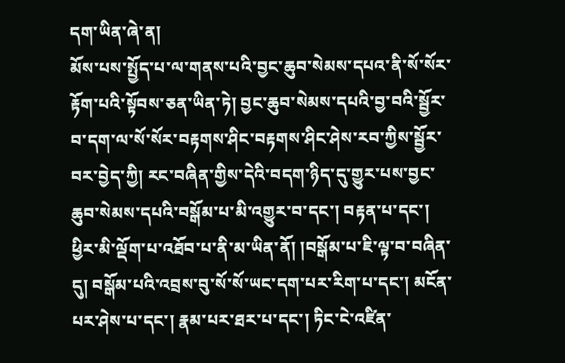དག་ཡིན་ཞེ་ན།
མོས་པས་སྤྱོད་པ་ལ་གནས་པའི་བྱང་ཆུབ་སེམས་དཔའ་ནི་སོ་སོར་རྟོག་པའི་སྟོབས་ཅན་ཡིན་ཏེ། བྱང་ཆུབ་སེམས་དཔའི་བྱ་བའི་སྦྱོར་བ་དག་ལ་སོ་སོར་བརྟགས་ཤིང་བརྟགས་ཤིང་ཤེས་རབ་ཀྱིས་སྦྱོར་བར་བྱེད་ཀྱི། རང་བཞིན་གྱིས་དེའི་བདག་ཉིད་དུ་གྱུར་པས་བྱང་ཆུབ་སེམས་དཔའི་བསྒོམ་པ་མི་འགྱུར་བ་དང་། བརྟན་པ་དང་། ཕྱིར་མི་ལྡོག་པ་འཐོབ་པ་ནི་མ་ཡིན་ནོ། །བསྒོམ་པ་ཇི་ལྟ་བ་བཞིན་དུ། བསྒོམ་པའི་འབྲས་བུ་སོ་སོ་ཡང་དག་པར་རིག་པ་དང་། མངོན་པར་ཤེས་པ་དང་། རྣམ་པར་ཐར་པ་དང་། ཏིང་ངེ་འཛིན་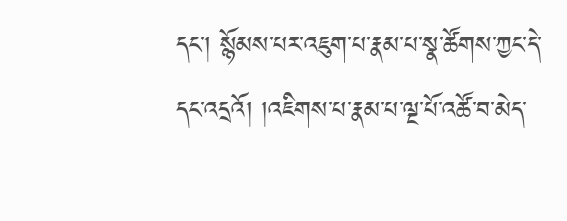དང་། སྙོམས་པར་འཇུག་པ་རྣམ་པ་སྣ་ཚོགས་ཀྱང་དེ་དང་འདྲའོ། །འཇིགས་པ་རྣམ་པ་ལྔ་པོ་འཚོ་བ་མེད་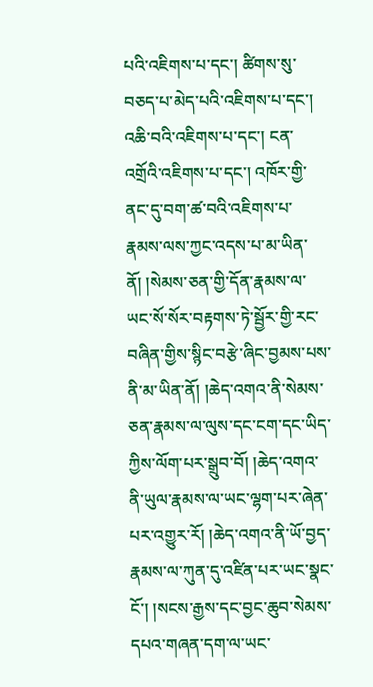པའི་འཇིགས་པ་དང་། ཚིགས་སུ་བཅད་པ་མེད་པའི་འཇིགས་པ་དང་། འཆི་བའི་འཇིགས་པ་དང་། ངན་འགྲོའི་འཇིགས་པ་དང་། འཁོར་གྱི་ནང་དུ་བག་ཚ་བའི་འཇིགས་པ་རྣམས་ལས་ཀྱང་འདས་པ་མ་ཡིན་ནོ། །སེམས་ཅན་གྱི་དོན་རྣམས་ལ་ཡང་སོ་སོར་བརྟགས་ཏེ་སྦྱོར་གྱི་རང་བཞིན་གྱིས་སྙིང་བརྩེ་ཞིང་བྱམས་པས་ནི་མ་ཡིན་ནོ། །ཆེད་འགའ་ནི་སེམས་ཅན་རྣམས་ལ་ལུས་དང་ངག་དང་ཡིད་ཀྱིས་ལོག་པར་སྒྲུབ་བོ། །ཆེད་འགའ་ནི་ཡུལ་རྣམས་ལ་ཡང་ལྷག་པར་ཞེན་པར་འགྱུར་རོ། །ཆེད་འགའ་ནི་ཡོ་བྱད་རྣམས་ལ་ཀུན་དུ་འཛིན་པར་ཡང་སྣང་ངོ་། །སངས་རྒྱས་དང་བྱང་ཆུབ་སེམས་དཔའ་གཞན་དག་ལ་ཡང་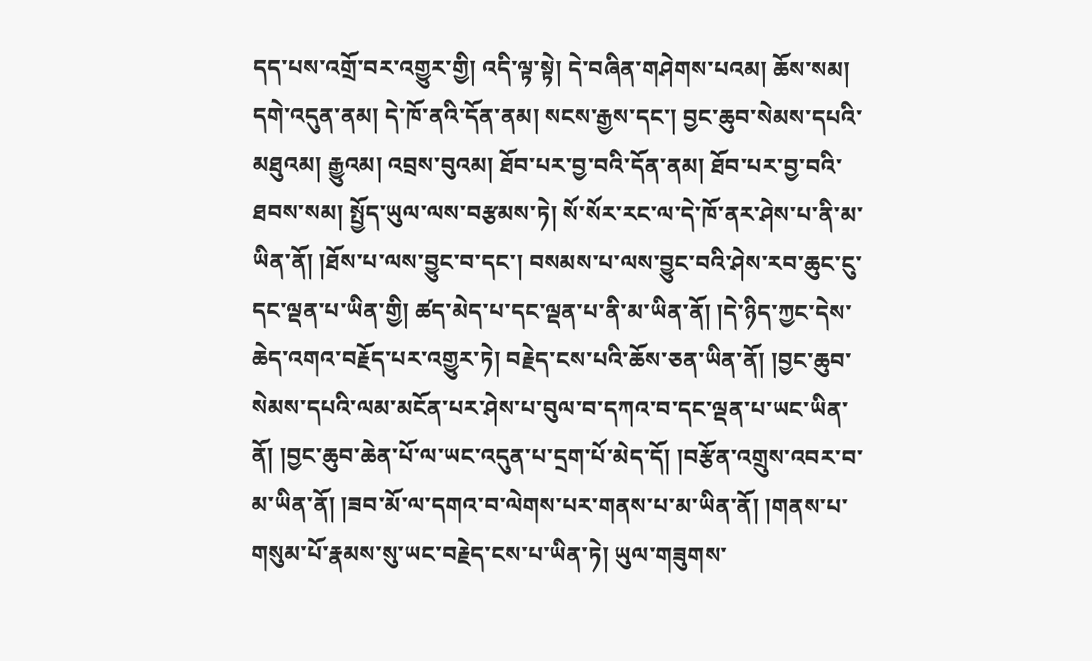དད་པས་འགྲོ་བར་འགྱུར་གྱི། འདི་ལྟ་སྟེ། དེ་བཞིན་གཤེགས་པའམ། ཆོས་སམ། དགེ་འདུན་ནམ། དེ་ཁོ་ནའི་དོན་ནམ། སངས་རྒྱས་དང་། བྱང་ཆུབ་སེམས་དཔའི་མཐུའམ། རྒྱུའམ། འབྲས་བུའམ། ཐོབ་པར་བྱ་བའི་དོན་ནམ། ཐོབ་པར་བྱ་བའི་ཐབས་སམ། སྤྱོད་ཡུལ་ལས་བརྩམས་ཏེ། སོ་སོར་རང་ལ་དེ་ཁོ་ནར་ཤེས་པ་ནི་མ་ཡིན་ནོ། །ཐོས་པ་ལས་བྱུང་བ་དང་། བསམས་པ་ལས་བྱུང་བའི་ཤེས་རབ་ཆུང་ངུ་དང་ལྡན་པ་ཡིན་གྱི། ཚད་མེད་པ་དང་ལྡན་པ་ནི་མ་ཡིན་ནོ། །དེ་ཉིད་ཀྱང་དེས་ཆེད་འགའ་བརྗོད་པར་འགྱུར་ཏེ། བརྗེད་ངས་པའི་ཆོས་ཅན་ཡིན་ནོ། །བྱང་ཆུབ་སེམས་དཔའི་ལམ་མངོན་པར་ཤེས་པ་བུལ་བ་དཀའ་བ་དང་ལྡན་པ་ཡང་ཡིན་ནོ། །བྱང་ཆུབ་ཆེན་པོ་ལ་ཡང་འདུན་པ་དྲག་པོ་མེད་དོ། །བརྩོན་འགྲུས་འབར་བ་མ་ཡིན་ནོ། །ཟབ་མོ་ལ་དགའ་བ་ལེགས་པར་གནས་པ་མ་ཡིན་ནོ། །གནས་པ་གསུམ་པོ་རྣམས་སུ་ཡང་བརྗེད་ངས་པ་ཡིན་ཏེ། ཡུལ་གཟུགས་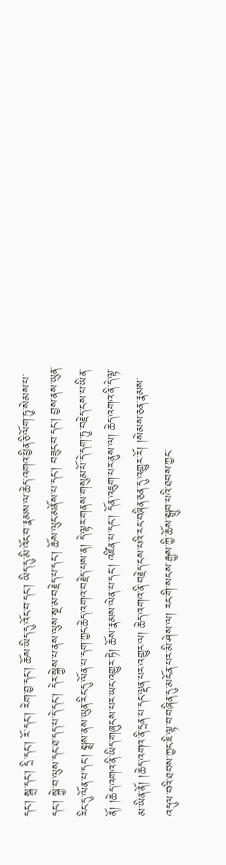དང་། སྒྲ་དང་། དྲི་དང་། རོ་དང་། རེག་བྱ་དང་། ཆོས་ཡིད་དུ་འོང་བ་དང་། ཡིད་དུ་མི་འོང་བ་རྣམས་ལ་ཆེད་འགའ་ཕྱིན་ཅི་ལོག་ཏུ་སེམས་པ་དང་། སྐྱེ་བ་ལུས་དང་ཐ་དད་པ་དེ་དང་། དེར་སྐྱེས་པ་ནས་ལུས་སྔ་མ་བརྗེད་པ་དང་། ཆོས་ལུང་མནོས་པ་དང་། བཟུང་བ་དང་། བྱས་ནས་ཡུན་རིང་དུ་ལོན་པ་དང་། སྨྲས་ནས་ཡུན་རིང་དུ་ལོན་པ་དག་ཀྱང་ཆེད་འགའ་བརྗེད་པས་ན། དེ་ལྟར་གནས་གསུམ་པོ་དེ་དག་ཏུ་བརྗེད་ངས་པ་ཡིན་ནོ། །ཆེད་འགའ་ནི་ཡིད་གཞུངས་པར་ཡང་འགྱུར་ཏེ། ཆོས་རྣམས་ལེན་པ་དང་། འཛིན་པ་དང་། དོན་འཇུག་པར་ནུས་ལ། ཆེད་འགའ་ནི་དེ་ལྟ་མ་ཡིན་ནོ། །ཆེད་འགའ་ནི་དྲན་པ་དང་ལྡན་པར་འགྱུར་ལ། ཆེད་འགའ་ནི་བརྗེད་ངས་པའི་རང་བཞིན་ཅན་དུ་འགྱུར་རོ། །སེམས་ཅན་རྣམས་འདུལ་བའི་ཐབས་ཀྱང་ཇི་ལྟ་བ་བཞིན་དུ་མངོན་པར་མི་ཤེས་ལ། རང་གི་སངས་རྒྱས་ཀྱི་ཆོས་སྒྲུབ་པའི་ཐབས་ཀྱང་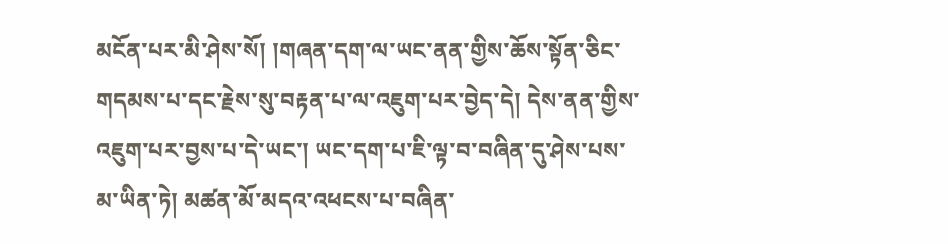མངོན་པར་མི་ཤེས་སོ། །གཞན་དག་ལ་ཡང་ནན་གྱིས་ཆོས་སྟོན་ཅིང་གདམས་པ་དང་རྗེས་སུ་བརྟན་པ་ལ་འཇུག་པར་བྱེད་དེ། དེས་ནན་གྱིས་འཇུག་པར་བྱས་པ་དེ་ཡང་། ཡང་དག་པ་ཇི་ལྟ་བ་བཞིན་དུ་ཤེས་པས་མ་ཡིན་ཏེ། མཚན་མོ་མདའ་འཕངས་པ་བཞིན་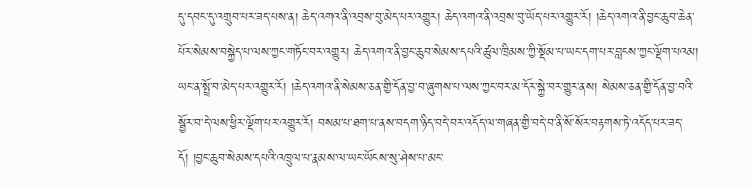དུ་དབང་དུ་འགྲུབ་པར་ཟད་པས་ན། ཆེད་འགའ་ནི་འབྲས་བུ་མེད་པར་འགྱུར། ཆེད་འགའ་ནི་འབྲས་བུ་ཡོད་པར་འགྱུར་རོ། །ཆེད་འགའ་ནི་བྱང་ཆུབ་ཆེན་པོར་སེམས་བསྐྱེད་པ་ལས་ཀྱང་གཏོང་བར་འགྱུར། ཆེད་འགའ་ནི་བྱང་ཆུབ་སེམས་དཔའི་ཚུལ་ཁྲིམས་ཀྱི་སྡོམ་པ་ཡང་དག་པར་བླངས་ཀྱང་ལྡོག་པའམ། ཡང་ན་སྤྲོ་བ་མེད་པར་འགྱུར་རོ། །ཆེད་འགའ་ནི་སེམས་ཅན་གྱི་དོན་བྱ་བ་ཞུགས་པ་ལས་ཀྱང་བར་མ་དོར་སྐྱེ་བར་གྱུར་ནས། སེམས་ཅན་གྱི་དོན་བྱ་བའི་སྦྱོར་བ་དེ་ལས་ཕྱིར་ལྡོག་པར་འགྱུར་རོ། བསམ་པ་ཐག་པ་ནས་བདག་ཉིད་བདེ་བར་འདོད་ལ་གཞན་གྱི་བདེ་བ་ནི་སོ་སོར་བརྟགས་ཏེ་འདོད་པར་ཟད་དོ། །བྱང་ཆུབ་སེམས་དཔའི་འཁྲུལ་པ་རྣམས་ལ་ཡང་ཡོངས་སུ་ཤེས་པ་མང་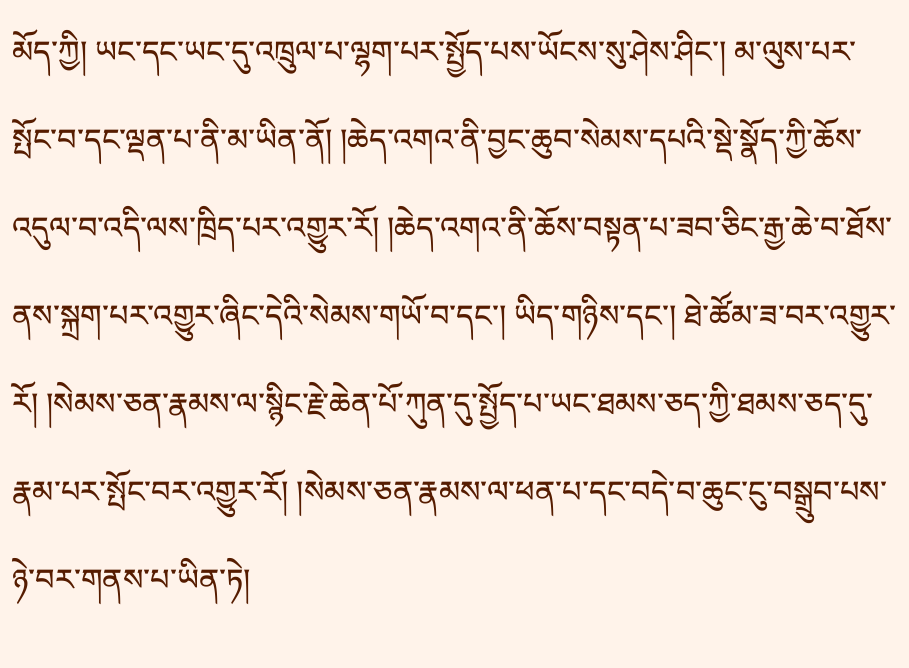མོད་ཀྱི། ཡང་དང་ཡང་དུ་འཁྲུལ་པ་ལྷག་པར་སྤྱོད་པས་ཡོངས་སུ་ཤེས་ཤིང་། མ་ལུས་པར་སྤོང་བ་དང་ལྡན་པ་ནི་མ་ཡིན་ནོ། །ཆེད་འགའ་ནི་བྱང་ཆུབ་སེམས་དཔའི་སྡེ་སྣོད་ཀྱི་ཆོས་འདུལ་བ་འདི་ལས་ཁྲིད་པར་འགྱུར་རོ། །ཆེད་འགའ་ནི་ཆོས་བསྟན་པ་ཟབ་ཅིང་རྒྱ་ཆེ་བ་ཐོས་ནས་སྐྲག་པར་འགྱུར་ཞིང་དེའི་སེམས་གཡོ་བ་དང་། ཡིད་གཉིས་དང་། ཐེ་ཚོམ་ཟ་བར་འགྱུར་རོ། །སེམས་ཅན་རྣམས་ལ་སྙིང་རྗེ་ཆེན་པོ་ཀུན་དུ་སྤྱོད་པ་ཡང་ཐམས་ཅད་ཀྱི་ཐམས་ཅད་དུ་རྣམ་པར་སྤོང་བར་འགྱུར་རོ། །སེམས་ཅན་རྣམས་ལ་ཕན་པ་དང་བདེ་བ་ཆུང་ངུ་བསྒྲུབ་པས་ཉེ་བར་གནས་པ་ཡིན་ཏེ།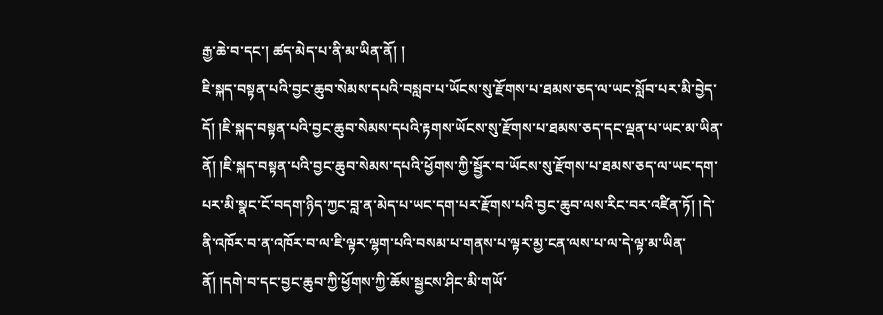རྒྱ་ཆེ་བ་དང་། ཚད་མེད་པ་ནི་མ་ཡིན་ནོ། །
ཇི་སྐད་བསྟན་པའི་བྱང་ཆུབ་སེམས་དཔའི་བསླབ་པ་ཡོངས་སུ་རྫོགས་པ་ཐམས་ཅད་ལ་ཡང་སློབ་པར་མི་བྱེད་དོ། །ཇི་སྐད་བསྟན་པའི་བྱང་ཆུབ་སེམས་དཔའི་རྟགས་ཡོངས་སུ་རྫོགས་པ་ཐམས་ཅད་དང་ལྡན་པ་ཡང་མ་ཡིན་ནོ། །ཇི་སྐད་བསྟན་པའི་བྱང་ཆུབ་སེམས་དཔའི་ཕྱོགས་ཀྱི་སྦྱོར་བ་ཡོངས་སུ་རྫོགས་པ་ཐམས་ཅད་ལ་ཡང་དག་པར་མི་སྣང་ངོ་བདག་ཉིད་ཀྱང་བླ་ན་མེད་པ་ཡང་དག་པར་རྫོགས་པའི་བྱང་ཆུབ་ལས་རིང་བར་འཛིན་ཏོ། །དེ་ནི་འཁོར་བ་ན་འཁོར་བ་ལ་ཇི་ལྟར་ལྷག་པའི་བསམ་པ་གནས་པ་ལྟར་མྱ་ངན་ལས་པ་ལ་དེ་ལྟ་མ་ཡིན་ནོ། །དགེ་བ་དང་བྱང་ཆུབ་ཀྱི་ཕྱོགས་ཀྱི་ཆོས་སྦྱངས་ཤིང་མི་གཡོ་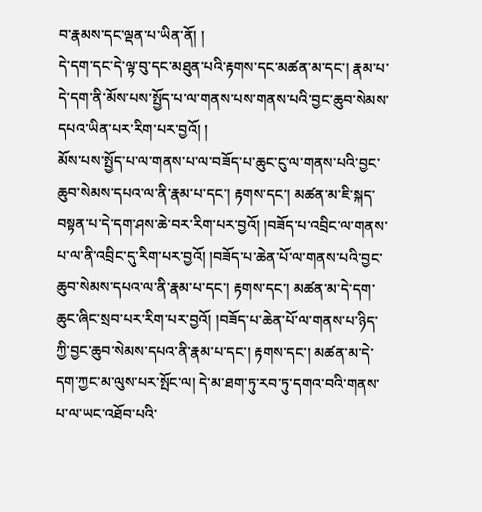བ་རྣམས་དང་ལྡན་པ་ཡིན་ནོ། །
དེ་དག་དང་དེ་ལྟ་བུ་དང་མཐུན་པའི་རྟགས་དང་མཚན་མ་དང་། རྣམ་པ་དེ་དག་ནི་མོས་པས་སྤྱོད་པ་ལ་གནས་པས་གནས་པའི་བྱང་ཆུབ་སེམས་དཔའ་ཡིན་པར་རིག་པར་བྱའོ། །
མོས་པས་སྤྱོད་པ་ལ་གནས་པ་ལ་བཟོད་པ་ཆུང་ངུ་ལ་གནས་པའི་བྱང་ཆུབ་སེམས་དཔའ་ལ་ནི་རྣམ་པ་དང་། རྟགས་དང་། མཚན་མ་ཇི་སྐད་བསྟན་པ་དེ་དག་ཤས་ཆེ་བར་རིག་པར་བྱའོ། །བཟོད་པ་འབྲིང་ལ་གནས་པ་ལ་ནི་འབྲིང་དུ་རིག་པར་བྱའོ། །བཟོད་པ་ཆེན་པོ་ལ་གནས་པའི་བྱང་ཆུབ་སེམས་དཔའ་ལ་ནི་རྣམ་པ་དང་། རྟགས་དང་། མཚན་མ་དེ་དག་ཆུང་ཞིང་སྲབ་པར་རིག་པར་བྱའོ། །བཟོད་པ་ཆེན་པོ་ལ་གནས་པ་ཉིད་ཀྱི་བྱང་ཆུབ་སེམས་དཔའ་ནི་རྣམ་པ་དང་། རྟགས་དང་། མཚན་མ་དེ་དག་ཀྱང་མ་ལུས་པར་སྤོང་ལ། དེ་མ་ཐག་ཏུ་རབ་ཏུ་དགའ་བའི་གནས་པ་ལ་ཡང་འཐོབ་པའི་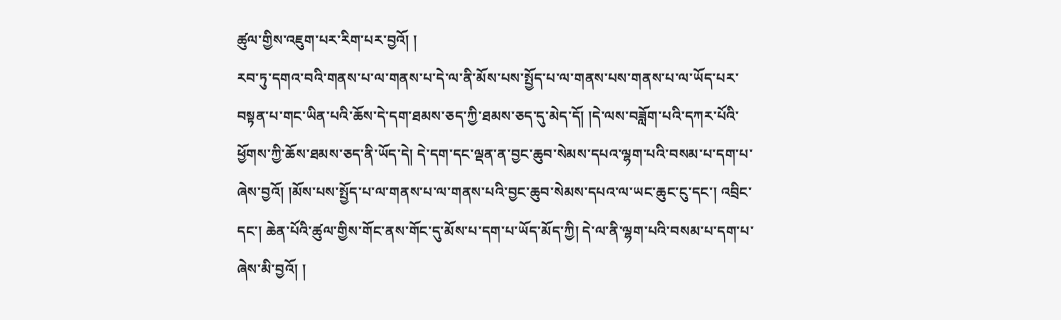ཚུལ་གྱིས་འཇུག་པར་རིག་པར་བྱའོ། །
རབ་ཏུ་དགའ་བའི་གནས་པ་ལ་གནས་པ་དེ་ལ་ནི་མོས་པས་སྤྱོད་པ་ལ་གནས་པས་གནས་པ་ལ་ཡོད་པར་བསྟན་པ་གང་ཡིན་པའི་ཆོས་དེ་དག་ཐམས་ཅད་ཀྱི་ཐམས་ཅད་དུ་མེད་དོ། །དེ་ལས་བཟློག་པའི་དཀར་པོའི་ཕྱོགས་ཀྱི་ཆོས་ཐམས་ཅད་ནི་ཡོད་དེ། དེ་དག་དང་ལྡན་ན་བྱང་ཆུབ་སེམས་དཔའ་ལྷག་པའི་བསམ་པ་དག་པ་ཞེས་བྱའོ། །མོས་པས་སྤྱོད་པ་ལ་གནས་པ་ལ་གནས་པའི་བྱང་ཆུབ་སེམས་དཔའ་ལ་ཡང་ཆུང་ངུ་དང་། འབྲིང་དང་། ཆེན་པོའི་ཚུལ་གྱིས་གོང་ནས་གོང་དུ་མོས་པ་དག་པ་ཡོད་མོད་ཀྱི། དེ་ལ་ནི་ལྷག་པའི་བསམ་པ་དག་པ་ཞེས་མི་བྱའོ། །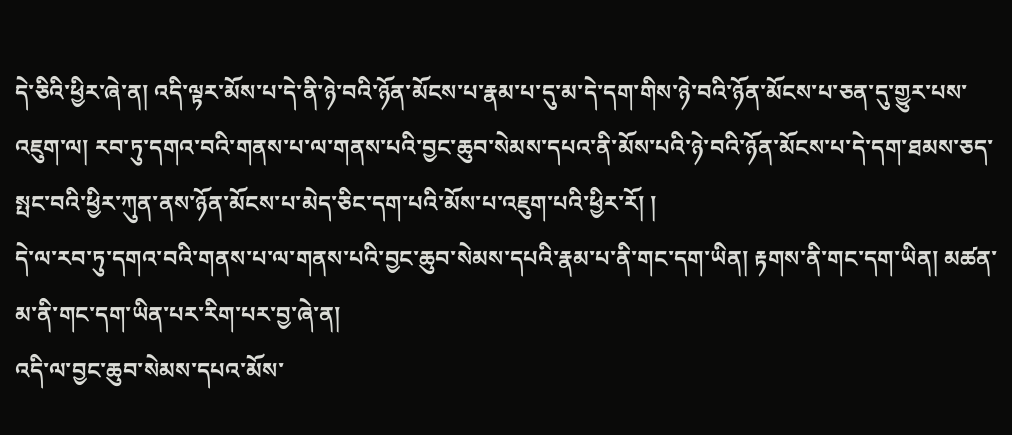དེ་ཅིའི་ཕྱིར་ཞེ་ན། འདི་ལྟར་མོས་པ་དེ་ནི་ཉེ་བའི་ཉོན་མོངས་པ་རྣམ་པ་དུ་མ་དེ་དག་གིས་ཉེ་བའི་ཉོན་མོངས་པ་ཅན་དུ་གྱུར་པས་འཇུག་ལ། རབ་ཏུ་དགའ་བའི་གནས་པ་ལ་གནས་པའི་བྱང་ཆུབ་སེམས་དཔའ་ནི་མོས་པའི་ཉེ་བའི་ཉོན་མོངས་པ་དེ་དག་ཐམས་ཅད་སྤང་བའི་ཕྱིར་ཀུན་ནས་ཉོན་མོངས་པ་མེད་ཅིང་དག་པའི་མོས་པ་འཇུག་པའི་ཕྱིར་རོ། །
དེ་ལ་རབ་ཏུ་དགའ་བའི་གནས་པ་ལ་གནས་པའི་བྱང་ཆུབ་སེམས་དཔའི་རྣམ་པ་ནི་གང་དག་ཡིན། རྟགས་ནི་གང་དག་ཡིན། མཚན་མ་ནི་གང་དག་ཡིན་པར་རིག་པར་བྱ་ཞེ་ན།
འདི་ལ་བྱང་ཆུབ་སེམས་དཔའ་མོས་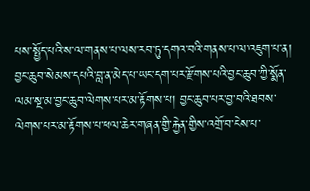པས་སྤྱོད་པའི་ས་ལ་གནས་པ་ལས་རབ་ཏུ་དགའ་བའི་གནས་པ་ལ་འཇུག་པ་ན། བྱང་ཆུབ་སེམས་དཔའི་བླ་ན་མེད་པ་ཡང་དག་པར་རྫོགས་པའི་བྱང་ཆུབ་ཀྱི་སྨོན་ལམ་སྔ་མ་བྱང་ཆུབ་ལེགས་པར་མ་རྟོགས་པ། བྱང་ཆུབ་པར་བྱ་བའི་ཐབས་ལེགས་པར་མ་རྟོགས་པ་ཕལ་ཆེར་གཞན་གྱི་རྐྱེན་གྱིས་འགྲོ་བ་ངེས་པ་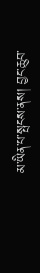མ་ཡིན་པ་སྤངས་ནས། བྱང་ཆུབ་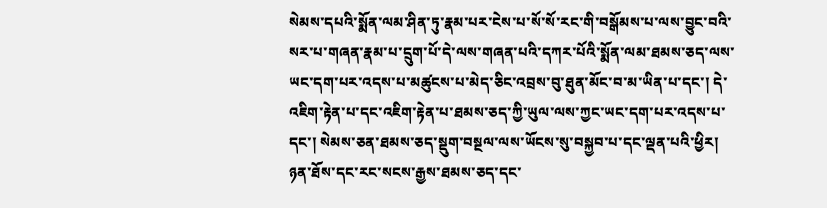སེམས་དཔའི་སྨོན་ལམ་ཤིན་ཏུ་རྣམ་པར་ངེས་པ་སོ་སོ་རང་གི་བསྒོམས་པ་ལས་བྱུང་བའི་སར་པ་གཞན་རྣམ་པ་དྲུག་པོ་དེ་ལས་གཞན་པའི་དཀར་པོའི་སྨོན་ལམ་ཐམས་ཅད་ལས་ཡང་དག་པར་འདས་པ་མཚུངས་པ་མེད་ཅིང་འབྲས་བུ་ཐུན་མོང་བ་མ་ཡིན་པ་དང་། དེ་འཇིག་རྟེན་པ་དང་འཇིག་རྟེན་པ་ཐམས་ཅད་ཀྱི་ཡུལ་ལས་ཀྱང་ཡང་དག་པར་འདས་པ་དང་། སེམས་ཅན་ཐམས་ཅད་སྡུག་བསྔལ་ལས་ཡོངས་སུ་བསྐྱབ་པ་དང་ལྡན་པའི་ཕྱིར། ཉན་ཐོས་དང་རང་སངས་རྒྱས་ཐམས་ཅད་དང་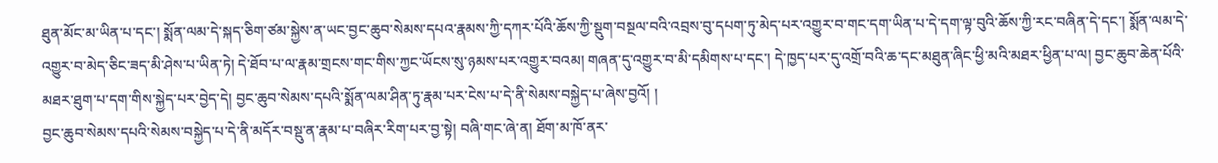ཐུན་མོང་མ་ཡིན་པ་དང་། སྨོན་ལམ་དེ་སྐད་ཅིག་ཙམ་སྐྱེས་ན་ཡང་བྱང་ཆུབ་སེམས་དཔའ་རྣམས་ཀྱི་དཀར་པོའི་ཆོས་ཀྱི་སྡུག་བསྔལ་བའི་འབྲས་བུ་དཔག་ཏུ་མེད་པར་འགྱུར་བ་གང་དག་ཡིན་པ་དེ་དག་ལྟ་བུའི་ཆོས་ཀྱི་རང་བཞིན་དེ་དང་། སྨོན་ལམ་དེ་འགྱུར་བ་མེད་ཅིང་ཟད་མི་ཤེས་པ་ཡིན་ཏེ། དེ་ཐོབ་པ་ལ་རྣམ་གྲངས་གང་གིས་ཀྱང་ཡོངས་སུ་ཉམས་པར་འགྱུར་བའམ། གཞན་དུ་འགྱུར་བ་མི་དམིགས་པ་དང་། དེ་ཁྱད་པར་དུ་འགྲོ་བའི་ཆ་དང་མཐུན་ཞིང་ཕྱི་མའི་མཐར་ཕྱིན་པ་ལ། བྱང་ཆུབ་ཆེན་པོའི་མཐར་ཐུག་པ་དག་གིས་སྐྱེད་པར་བྱེད་དེ། བྱང་ཆུབ་སེམས་དཔའི་སྨོན་ལམ་ཤིན་ཏུ་རྣམ་པར་ངེས་པ་དེ་ནི་སེམས་བསྐྱེད་པ་ཞེས་བྱའོ། །
བྱང་ཆུབ་སེམས་དཔའི་སེམས་བསྐྱེད་པ་དེ་ནི་མདོར་བསྡུ་ན་རྣམ་པ་བཞིར་རིག་པར་བྱ་སྟེ། བཞི་གང་ཞེ་ན། ཐོག་མ་ཁོ་ནར་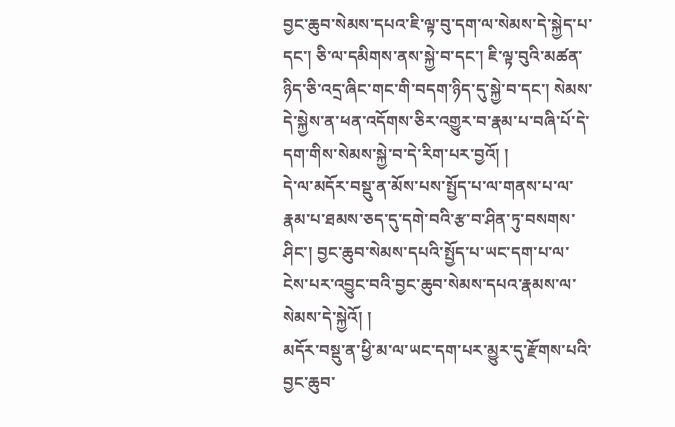བྱང་ཆུབ་སེམས་དཔའ་ཇི་ལྟ་བུ་དག་ལ་སེམས་དེ་སྐྱེད་པ་དང་། ཅི་ལ་དམིགས་ནས་སྐྱེ་བ་དང་། ཇི་ལྟ་བུའི་མཚན་ཉིད་ཅི་འདྲ་ཞིང་གང་གི་བདག་ཉིད་དུ་སྐྱེ་བ་དང་། སེམས་དེ་སྐྱེས་ན་ཕན་འདོགས་ཅིར་འགྱུར་བ་རྣམ་པ་བཞི་པོ་དེ་དག་གིས་སེམས་སྐྱེ་བ་དེ་རིག་པར་བྱའོ། །
དེ་ལ་མདོར་བསྡུ་ན་མོས་པས་སྤྱོད་པ་ལ་གནས་པ་ལ་རྣམ་པ་ཐམས་ཅད་དུ་དགེ་བའི་རྩ་བ་ཤིན་ཏུ་བསགས་ཤིང་། བྱང་ཆུབ་སེམས་དཔའི་སྤྱོད་པ་ཡང་དག་པ་ལ་ངེས་པར་འབྱུང་བའི་བྱང་ཆུབ་སེམས་དཔའ་རྣམས་ལ་སེམས་དེ་སྐྱེའོ། །
མདོར་བསྡུ་ན་ཕྱི་མ་ལ་ཡང་དག་པར་མྱུར་དུ་རྫོགས་པའི་བྱང་ཆུབ་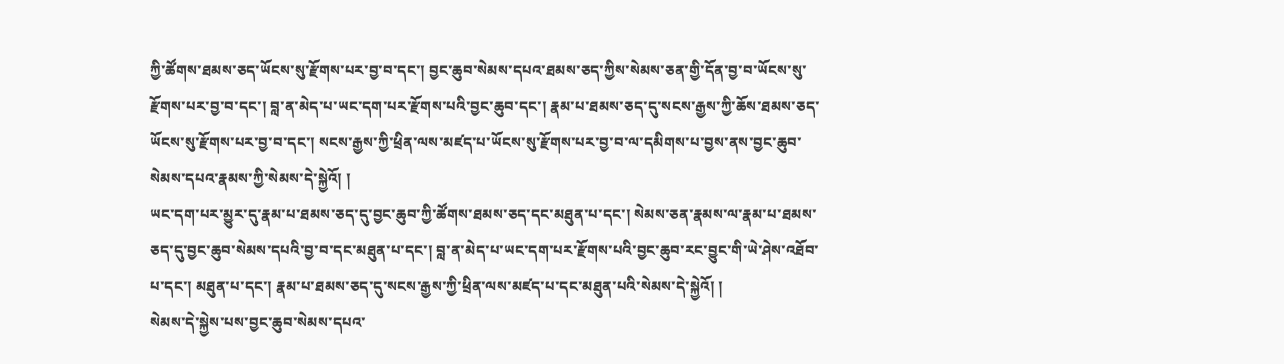ཀྱི་ཚོགས་ཐམས་ཅད་ཡོངས་སུ་རྫོགས་པར་བྱ་བ་དང་། བྱང་ཆུབ་སེམས་དཔའ་ཐམས་ཅད་ཀྱིས་སེམས་ཅན་གྱི་དོན་བྱ་བ་ཡོངས་སུ་རྫོགས་པར་བྱ་བ་དང་། བླ་ན་མེད་པ་ཡང་དག་པར་རྫོགས་པའི་བྱང་ཆུབ་དང་། རྣམ་པ་ཐམས་ཅད་དུ་སངས་རྒྱས་ཀྱི་ཆོས་ཐམས་ཅད་ཡོངས་སུ་རྫོགས་པར་བྱ་བ་དང་། སངས་རྒྱས་ཀྱི་ཕྲིན་ལས་མཛད་པ་ཡོངས་སུ་རྫོགས་པར་བྱ་བ་ལ་དམིགས་པ་བྱས་ནས་བྱང་ཆུབ་སེམས་དཔའ་རྣམས་ཀྱི་སེམས་དེ་སྐྱེའོ། །
ཡང་དག་པར་མྱུར་དུ་རྣམ་པ་ཐམས་ཅད་དུ་བྱང་ཆུབ་ཀྱི་ཚོགས་ཐམས་ཅད་དང་མཐུན་པ་དང་། སེམས་ཅན་རྣམས་ལ་རྣམ་པ་ཐམས་ཅད་དུ་བྱང་ཆུབ་སེམས་དཔའི་བྱ་བ་དང་མཐུན་པ་དང་། བླ་ན་མེད་པ་ཡང་དག་པར་རྫོགས་པའི་བྱང་ཆུབ་རང་བྱུང་གི་ཡེ་ཤེས་འཐོབ་པ་དང་། མཐུན་པ་དང་། རྣམ་པ་ཐམས་ཅད་དུ་སངས་རྒྱས་ཀྱི་ཕྲིན་ལས་མཛད་པ་དང་མཐུན་པའི་སེམས་དེ་སྐྱེའོ། །
སེམས་དེ་སྐྱེས་པས་བྱང་ཆུབ་སེམས་དཔའ་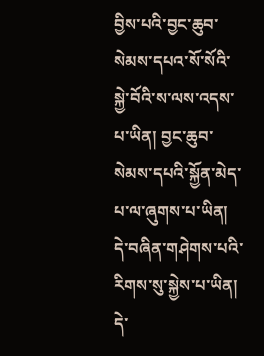བྱིས་པའི་བྱང་ཆུབ་སེམས་དཔའ་སོ་སོའི་སྐྱེ་བོའི་ས་ལས་འདས་པ་ཡིན། བྱང་ཆུབ་སེམས་དཔའི་སྐྱོན་མེད་པ་ལ་ཞུགས་པ་ཡིན། དེ་བཞིན་གཤེགས་པའི་རིགས་སུ་སྐྱེས་པ་ཡིན། དེ་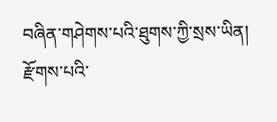བཞིན་གཤེགས་པའི་ཐུགས་ཀྱི་སྲས་ཡིན། རྫོགས་པའི་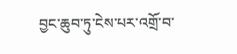བྱང་ཆུབ་ཏུ་ངེས་པར་འགྲོ་བ་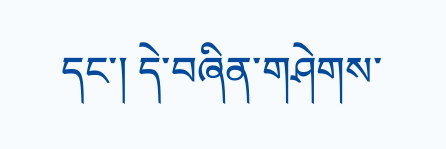དང་། དེ་བཞིན་གཤེགས་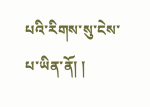པའི་རིགས་སུ་ངེས་པ་ཡིན་ནོ། །